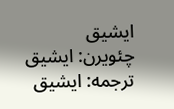ایشیق
چئویرن: ایشیق
ترجمه: ایشیق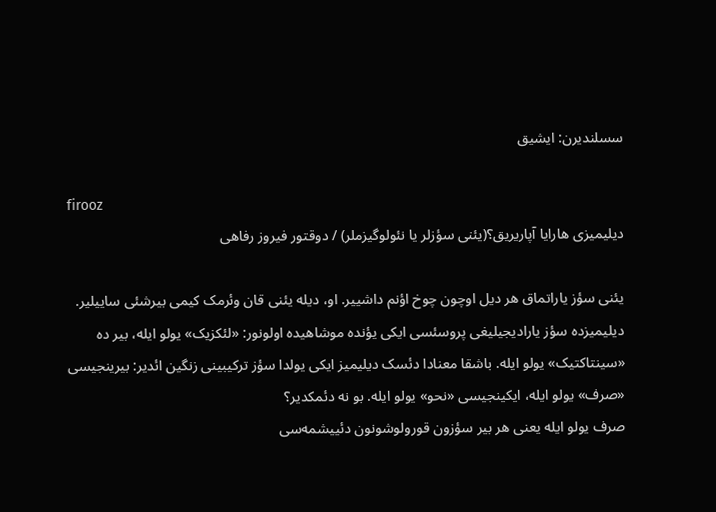سسلندیرن: ایشیق

firooz
دیلیمیزی هارایا آپاریریق؟(یئنی سؤزلر یا نئولوگیزملر) / دوقتور فیروز رفاهی

یئنی سؤز یاراتماق هر دیل اوچون چوخ اؤنم داشییر. او، دیله یئنی قان وئرمک کیمی بیرشئی ساییلیر. دیلیمیزده سؤز یارادیجیلیغی پروسئسی ایکی یؤنده موشاهیده اولونور: «لئکزیک» یولو ایله، بیر ده «سینتاکتیک» یولو ایله. باشقا معنادا دئسک دیلیمیز ایکی یولدا سؤز ترکیبینی زنگین ائدیر: بیرینجیسی «صرف» یولو ایله، ایکینجیسی «نحو» یولو ایله. بو نه دئمکدیر؟
صرف یولو ایله یعنی هر بیر سؤزون قورولوشونون دئییشمه‌سی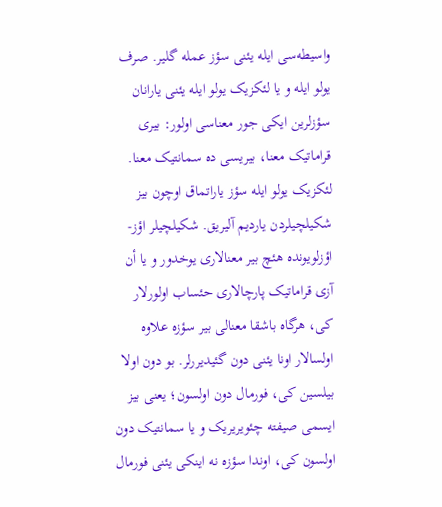واسیطه‌سی ایله یئنی سؤز عمله گلیر. صرف یولو ایله و یا لئکزیک یولو ایله یئنی یارانان سؤزلرین ایکی جور معناسی اولور: بیری قراماتیک معنا، بیریسی ده سمانتیک معنا.
لئکزیک یولو ایله سؤز یاراتماق اوچون بیز شکیلچیلردن یاردیم آلیریق. شکیلچیلر اؤز-اؤزلویونده هئچ بیر معنالاری یوخدور و یا أن آزی قراماتیک پارچالاری حئساب اولورلار کی، هرگاه باشقا معنالی بیر سؤزه علاوه اولسالار اونا یئنی دون گئیدیررلر. بو دون اولا بیلسین کی، فورمال دون اولسون؛ یعنی بیز ایسمی صیفته چئویریریک و یا سمانتیک دون اولسون کی، اوندا سؤزه نه اینکی یئنی فورمال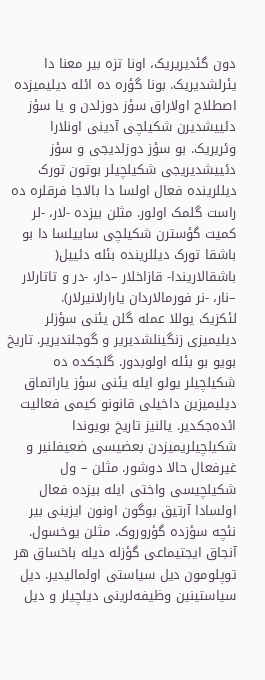دون گئدیریریک، اونا تزه بیر معنا دا یئرلشدیریک. بونا گؤره ده ائله دیلیمیزده اصطلاح اولاراق سؤز دوزلدن و یا سؤز دئییشدیرن شکیلچی آدینی اونلارا وئریریک. بو سؤز دوزلدیجی و سؤز دئییشدیریجی شکیلچیلر بوتون تورک دیللرینده فعال اولسا دا بالاجا فرقلره ده راست گلمک اولور. مثلن بیزده -لار، -لر کمیت گؤسترن شکیلچی ساییلسا دا بو باشقا تورک دیللرینده بئله دئییل( باشقالاریندا- قازاخلار –دار، -در و تاتارلار –نار، -نر فورمالاردان یارارلانیرلار).
لئکزیک یوللا عمله گلن یئنی سؤزلر دیلیمیزی زنگینلشدیریر و گوجلندیریر. تاریخ بویو بو بئله اولوبدور. گلجکده ده شکیلچیلر یولو ایله یئنی سؤز یاراتماق دیلیمیزین داخیلی قانونو کیمی فعالیت ائده‌جکدیر. یالنیز تاریخ بویوندا شکیلچیلریمیزدن بعضیسی ضعیفلنیر و غیرفعال حالا دوشور. مثلن – ول شکیلچیسی واختی ایله بیزده فعال اولسادا آرتیق بوگون اونون ایزینی بیر نئچه سؤزده گؤروروک. مثلن یوخسول.
آنجاق ایجتیماعی گؤزله دیله باخساق هر توپلومون دیل سیاستی اولمالیدیر. دیل سیاستینین وظیفه‌لرینی دیلچیلر و دیل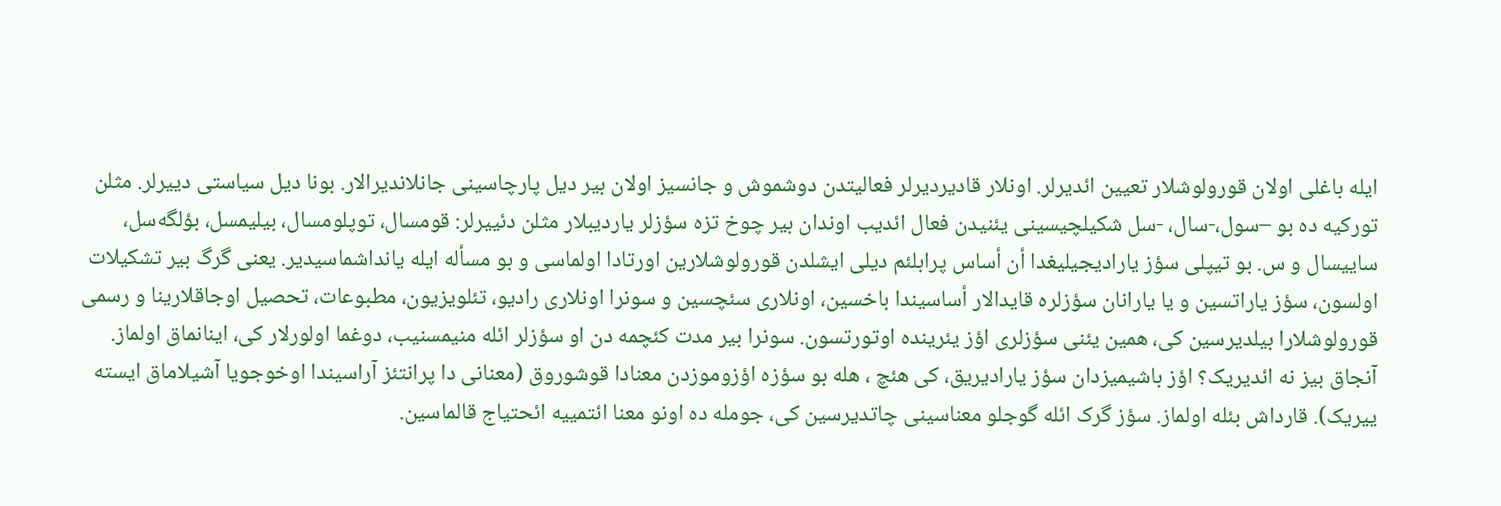ایله باغلی اولان قورولوشلار تعیین ائدیرلر. اونلار قادیردیرلر فعالیتدن دوشموش و جانسیز اولان بیر دیل پارچاسینی جانلاندیرالار. بونا دیل سیاستی دییرلر. مثلن تورکیه ده بو –سول،-سال، -سل شکیلچیسینی یئنیدن فعال ائدیب اوندان بیر چوخ تزه سؤزلر یاردیبلار مثلن دئییرلر: قومسال، توپلومسال، بیلیمسل، بؤلگه‌سل، ساییسال و س. بو تیپلی سؤز یارادیجیلیغدا أن أساس پرابلئم دیلی ایشلدن قورولوشلارین اورتادا اولماسی و بو مسأله ایله یانداشماسیدیر. یعنی گرگ بیر تشکیلات اولسون، سؤز یاراتسین و یا یارانان سؤزلره قایدالار أساسیندا باخسین، اونلاری سئچسین و سونرا اونلاری رادیو، تئلویزیون، مطبوعات، تحصیل اوجاقلارینا و رسمی قورولوشلارا بیلدیرسین کی، همین یئنی سؤزلری اؤز یئرینده اوتورتسون. سونرا بیر مدت کئچمه دن او سؤزلر ائله منیمسنیب، دوغما اولورلار کی، اینانماق اولماز.
آنجاق بیز نه ائدیریک؟ اؤز باشیمیزدان سؤز یارادیریق، کی هئچ ، هله بو سؤزه اؤزوموزدن معنادا قوشوروق (معنانی دا پرانتئز آراسیندا اوخوجویا آشیلاماق ایسته ییریک). قارداش بئله اولماز. سؤز گرک ائله گوجلو معناسینی چاتدیرسین کی، جومله ده اونو معنا ائتمییه ائحتیاج قالماسین.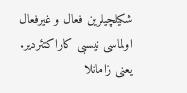شکیلچیلرین فعال و غیرفعال اولماسی نیسبی کاراکتئردیر. یعنی زامانلا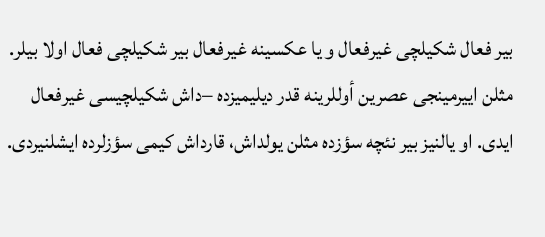بیر فعال شکیلچی غیرفعال و یا عکسینه غیرفعال بیر شکیلچی فعال اولا بیلر. مثلن اییرمینجی عصرین أوللرینه قدر دیلیمیزده –داش شکیلچیسی غیرفعال ایدی. او یالنیز بیر نئچه سؤزده مثلن یولداش، قارداش کیمی سؤزلرده ایشلنیردی.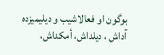بوگون او فعالاشیب و دیلیمیزده آداش ، دیلداش، أمکداش،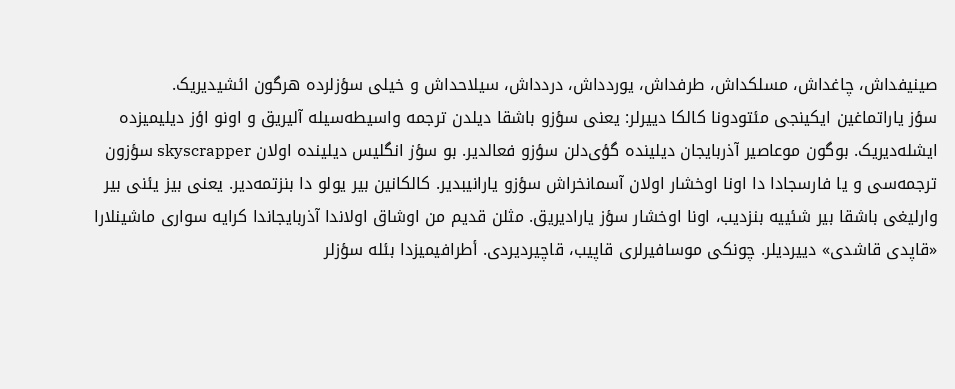صینیفداش، چاغداش، مسلکداش، طرفداش، یوردداش، دردداش، سیلاحداش و خیلی سؤزلرده هرگون ائشیدیریک.
سؤز یاراتماغین ایکینجی مئتودونا کالکا دییرلر: یعنی سؤزو باشقا دیلدن ترجمه واسیطه‌سیله آلیریق و اونو اؤز دیلیمیزده ایشله‌دیریک. بوگون موعاصیر آذربایجان دیلینده گؤی‌دلن سؤزو فعالدیر. بو سؤز انگلیس دیلینده اولان skyscrapper سؤزون ترجمه‌سی و یا فارسجادا دا اونا اوخشار اولان آسمانخراش سؤزو یارانیبدیر. کالکانین بیر یولو دا بنزتمه‌دیر. یعنی بیز یئنی بیر وارلیغی باشقا بیر شئییه بنزدیب، اونا اوخشار سؤز یارادیریق. مثلن قدیم من اوشاق اولاندا آذربایجاندا کرایه سواری ماشینلارا «قاپدی قاشدی» دییردیلر. چونکی موسافیرلری قاپیب، قاچیردیردی. أطرافیمیزدا بئله سؤزلر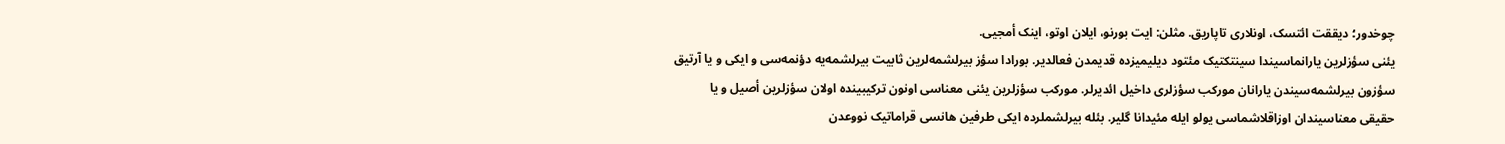چوخدور؛ دیققت ائتسک، اونلاری تاپاریق. مثلن: ایت بورنو، ایلان اوتو، اینک أمجیی.
یئنی سؤزلرین یارانماسیندا سینتکتیک مئتود دیلیمیزده قدیمدن فعالدیر. بورادا سؤز بیرلشمه‌لرین ثابیت بیرلشمه‌یه دؤنمه‌سی و ایکی و یا آرتیق سؤزون بیرلشمه‌سیندن یارانان مورکب سؤزلری داخیل ائدیرلر. مورکب سؤزلرین یئنی معناسی اونون ترکیبینده اولان سؤزلرین أصیل و یا حقیقی معناسیندان اوزاقلاشماسی یولو ایله مئیدانا گلیر. بئله بیرلشملرده ایکی طرفین هانسی قراماتیک نووعدن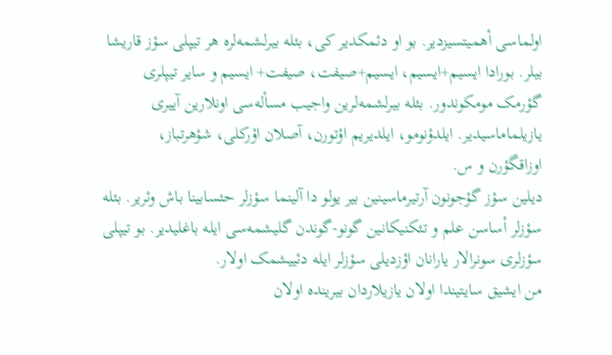اولماسی أهمیتسیزدیر. بو او دئمکدیر کی، بئله بیرلشمه‌لره هر تیپلی سؤز قاریشا بیلر. بورادا ایسیم+ایسیم، ایسیم+صیفت، صیفت+ ایسیم و سایر تیپلری گؤرمک مومکوندور. بئله بیرلشمه‌لرین واجیب مسأله‌سی اونلارین آییری یازیلماماسیدیر. ایلدؤنومو، ایلدیریم اؤتورن، آصلان اؤرکلی، شؤهرتباز، اوزاقگؤرن و س.
دیلین سؤز گؤجونون آرتیرماسینین بیر یولو دا آلینما سؤزلر حئسابینا باش وئریر. بئله سؤزلر أساسن علم و تئکنیکانین گونو-گوندن گلیشمه‌سی ایله باغلیدیر. بو تیپلی سؤزلری سونرالار یارانان اؤزدیلی سؤزلر ایله دئییشمک اولار.
من ایشیق سایتیندا اولان یازیلاردان بیرینده اولان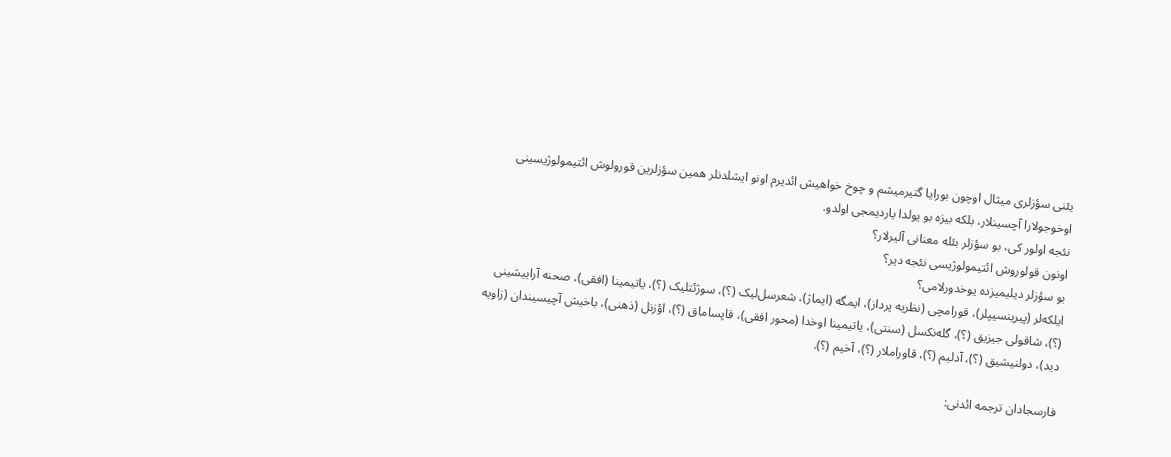یئنی سؤزلری میثال اوچون بورایا گتیرمیشم و چوخ خواهیش ائدیرم اونو ایشلدنلر همین سؤزلرین قورولوش ائتیمولوژیسینی اوخوجولارا آچسینلار، بلکه بیزه بو یولدا یاردیمجی اولدو.
نئجه اولور کی، بو سؤزلر بئله معنانی آلیرلار؟
اونون قولوروش ائتیمولوژیسی نئجه دیر؟
بو سؤزلر دیلیمیزده یوخدورلامی؟
ایلکه‌لر (پیرینسیپلر)، قورامچی (نظریه پرداز)، ایمگه (ایماژ)، شعرسل‌لیک (؟)، سوژئتلیک (؟)، یاتیمینا (افقی)، صحنه آراییشینی (؟)، شاقولی جیزیق (؟)، گله‌نکسل (سنتی)، یاتیمینا اوخدا (محور افقی)، قاپساماق (؟)، اؤزنل (ذهنی)، باخیش آچیسیندان (زاویه دید)، دولنیشیق (؟)، آدلیم (؟)، قاوراملار (؟)، آخیم (؟).

فارسجادان ترجمه ائدنی: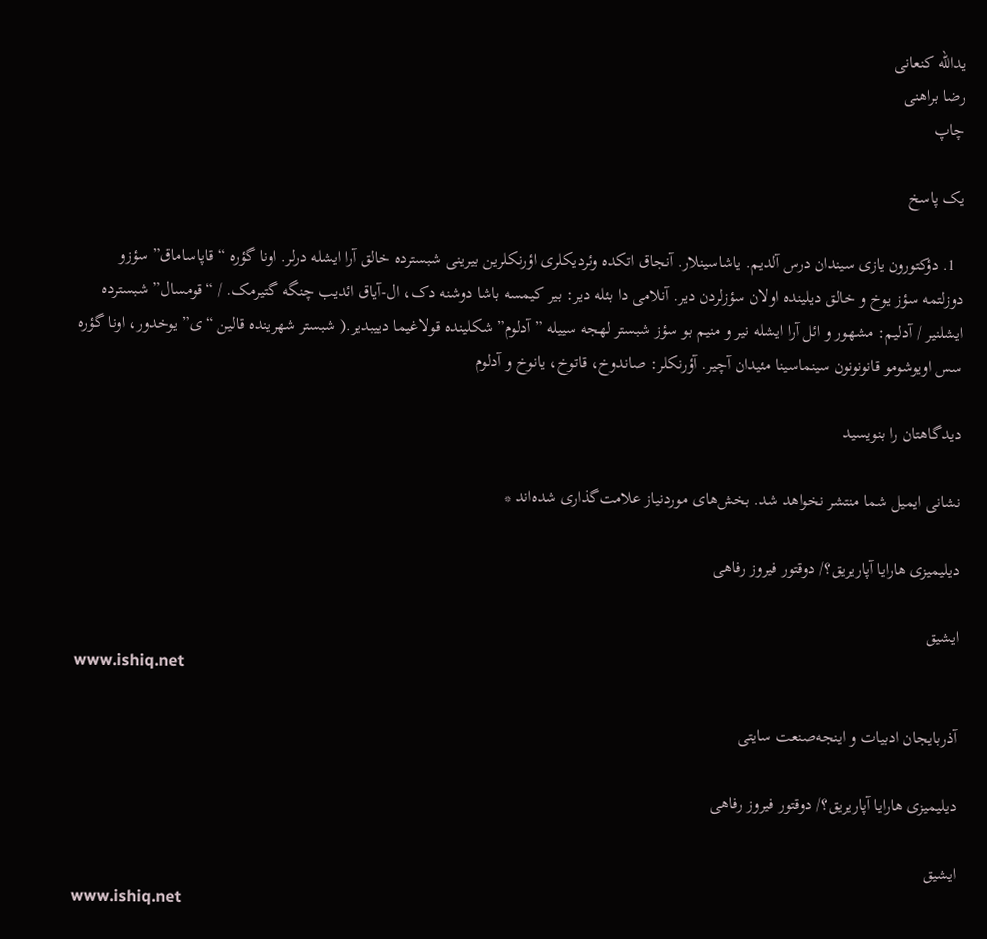یدالله کنعانی
رضا براهنی
چاپ

یک پاسخ

  1. دؤکتورون یازی سیندان درس آلدیم. یاشاسینلار. آنجاق اتکده وئردیکلری اؤرنکلرین بیرینی شبسترده خالق آرا ایشله درلر. اونا گؤره “قاپاساماق” سؤزو دوزلتمه سؤز یوخ و خالق دیلینده اولان سؤزلردن دیر. آنلامی دا بئله دیر: بیر کیمسه باشا دوشنه دک، ال-آیاق ائدیب چنگه گتیرمک. / “قومسال” شبسترده ایشلنیر / آدلیم: مشهور و ائل آرا ایشله نیر و منیم بو سؤز شبستر لهجه سییله ” آدلوم” شکلینده قولاغیما دییبدیر.( شبستر شهرینده قالین “ی” یوخدور، اونا گؤره سس اویوشومو قانونونون سینماسینا مئیدان آچیر. آؤرنکلر: صاندوخ، قاتوخ، یانوخ و آدلوم

دیدگاهتان را بنویسید

نشانی ایمیل شما منتشر نخواهد شد. بخش‌های موردنیاز علامت‌گذاری شده‌اند *

دیلیمیزی هارایا آپاریریق؟/ دوقتور فیروز رفاهی

ایشیق
www.ishiq.net

آذربایجان ادبیات و اینجه‌صنعت سایتی

دیلیمیزی هارایا آپاریریق؟/ دوقتور فیروز رفاهی

ایشیق
www.ishiq.net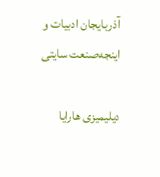آذربایجان ادبیات و اینجه‌صنعت سایتی

دیلیمیزی هارایا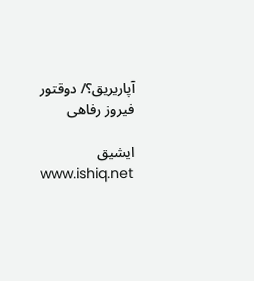آپاریریق؟/ دوقتور فیروز رفاهی

ایشیق
www.ishiq.net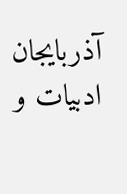آذربایجان ادبیات و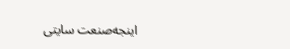اینجه‌صنعت سایتی